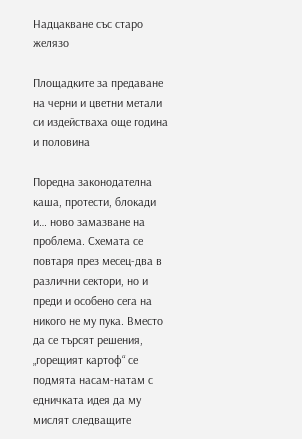Надцакване със старо желязо

Площадките за предаване на черни и цветни метали си издействаха още година и половина

Поредна законодателна каша, протести, блокади и… ново замазване на проблема. Схемата се повтаря през месец-два в различни сектори, но и преди и особено сега на никого не му пука. Вместо да се търсят решения, „горещият картоф“ се подмята насам-натам с едничката идея да му мислят следващите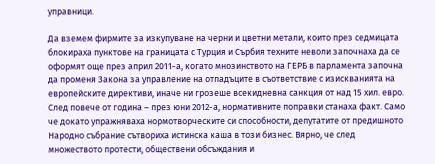управници.

Да вземем фирмите за изкупуване на черни и цветни метали, които през седмицата блокираха пунктове на границата с Турция и Сърбия техните неволи започнаха да се оформят още през април 2011-а, когато мнозинството на ГЕРБ в парламента започна да променя Закона за управление на отпадъците в съответствие с изискванията на европейските директиви, иначе ни грозеше всекидневна санкция от над 15 хил. евро. След повече от година – през юни 2012-а, нормативните поправки станаха факт. Само че докато упражняваха нормотворческите си способности, депутатите от предишното Народно събрание сътвориха истинска каша в този бизнес. Вярно, че след множеството протести, обществени обсъждания и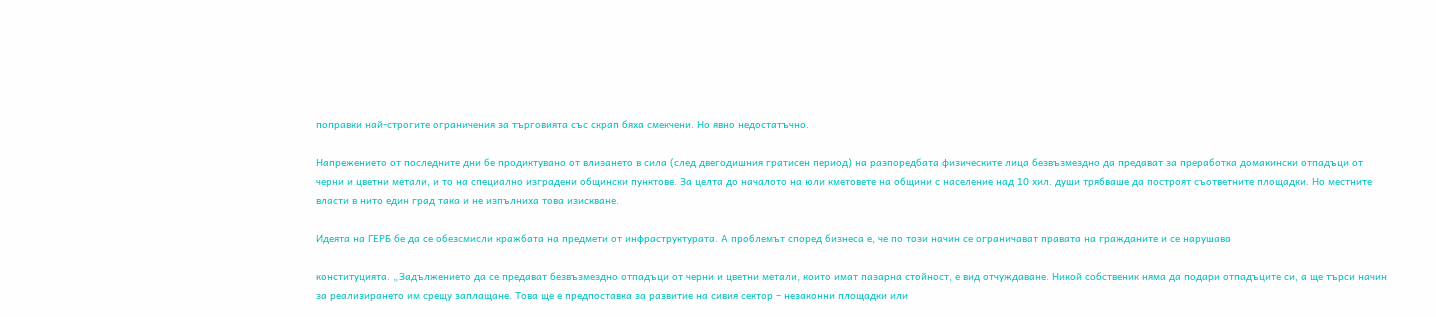поправки най-строгите ограничения за търговията със скрап бяха смекчени. Но явно недостатъчно.

Напрежението от последните дни бе продиктувано от влизането в сила (след двегодишния гратисен период) на разпоредбата физическите лица безвъзмездно да предават за преработка домакински отпадъци от черни и цветни метали, и то на специално изградени общински пунктове. За целта до началото на юли кметовете на общини с население над 10 хил. души трябваше да построят съответните площадки. Но местните власти в нито един град така и не изпълниха това изискване.

Идеята на ГЕРБ бе да се обезсмисли кражбата на предмети от инфраструктурата. А проблемът според бизнеса е, че по този начин се ограничават правата на гражданите и се нарушава

конституцията. „Задължението да се предават безвъзмездно отпадъци от черни и цветни метали, които имат пазарна стойност, е вид отчуждаване. Никой собственик няма да подари отпадъците си, а ще търси начин за реализирането им срещу заплащане. Това ще е предпоставка за развитие на сивия сектор – незаконни площадки или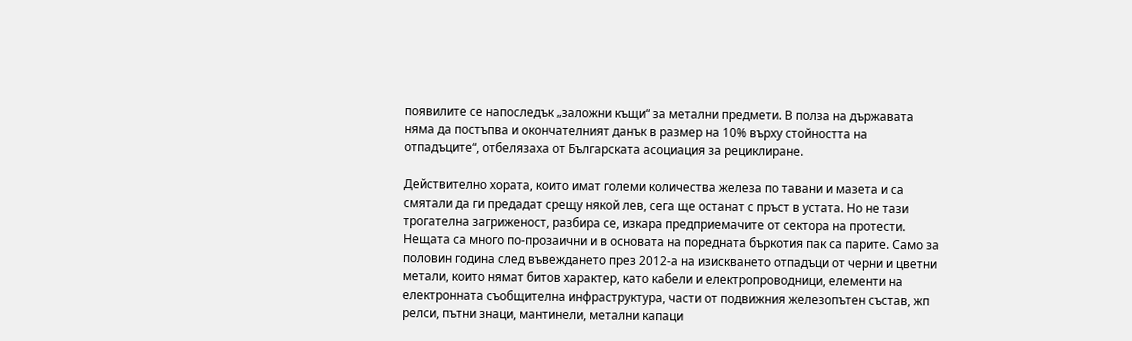появилите се напоследък „заложни къщи“ за метални предмети. В полза на държавата няма да постъпва и окончателният данък в размер на 10% върху стойността на отпадъците“, отбелязаха от Българската асоциация за рециклиране.

Действително хората, които имат големи количества железа по тавани и мазета и са смятали да ги предадат срещу някой лев, сега ще останат с пръст в устата. Но не тази трогателна загриженост, разбира се, изкара предприемачите от сектора на протести. Нещата са много по-прозаични и в основата на поредната бъркотия пак са парите. Само за половин година след въвеждането през 2012-а на изискването отпадъци от черни и цветни метали, които нямат битов характер, като кабели и електропроводници, елементи на електронната съобщителна инфраструктура, части от подвижния железопътен състав, жп релси, пътни знаци, мантинели, метални капаци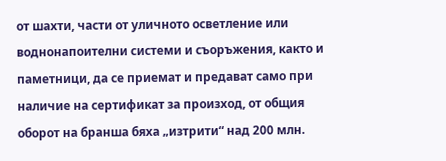от шахти, части от уличното осветление или воднонапоителни системи и съоръжения, както и паметници, да се приемат и предават само при наличие на сертификат за произход, от общия оборот на бранша бяха „изтрити“ над 200 млн.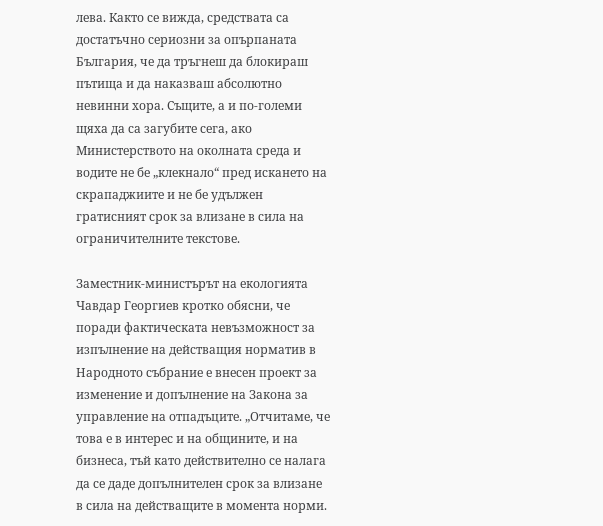лева. Както се вижда, средствата са достатъчно сериозни за опърпаната България, че да тръгнеш да блокираш пътища и да наказваш абсолютно невинни хора. Същите, а и по-големи щяха да са загубите сега, ако Министерството на околната среда и водите не бе „клекнало“ пред искането на скрападжиите и не бе удължен гратисният срок за влизане в сила на ограничителните текстове.

Заместник-министърът на екологията Чавдар Георгиев кротко обясни, че поради фактическата невъзможност за изпълнение на действащия норматив в Народното събрание е внесен проект за изменение и допълнение на Закона за управление на отпадъците. „Отчитаме, че това е в интерес и на общините, и на бизнеса, тъй като действително се налага да се даде допълнителен срок за влизане в сила на действащите в момента норми.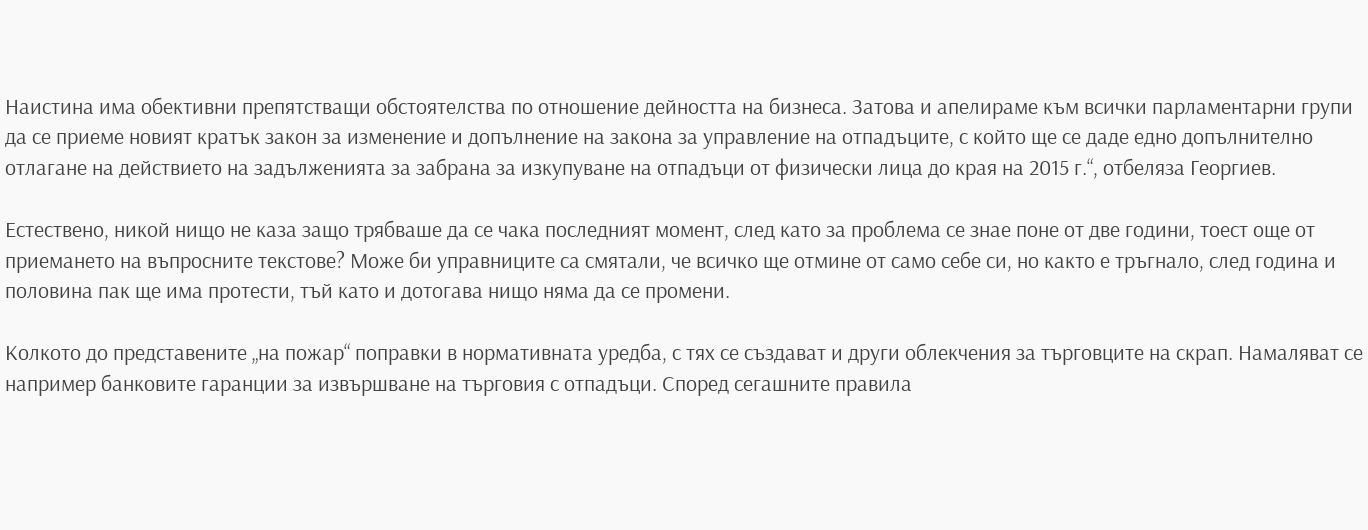Наистина има обективни препятстващи обстоятелства по отношение дейността на бизнеса. Затова и апелираме към всички парламентарни групи да се приеме новият кратък закон за изменение и допълнение на закона за управление на отпадъците, с който ще се даде едно допълнително отлагане на действието на задълженията за забрана за изкупуване на отпадъци от физически лица до края на 2015 г.“, отбеляза Георгиев.

Естествено, никой нищо не каза защо трябваше да се чака последният момент, след като за проблема се знае поне от две години, тоест още от приемането на въпросните текстове? Може би управниците са смятали, че всичко ще отмине от само себе си, но както е тръгнало, след година и половина пак ще има протести, тъй като и дотогава нищо няма да се промени.

Колкото до представените „на пожар“ поправки в нормативната уредба, с тях се създават и други облекчения за търговците на скрап. Намаляват се например банковите гаранции за извършване на търговия с отпадъци. Според сегашните правила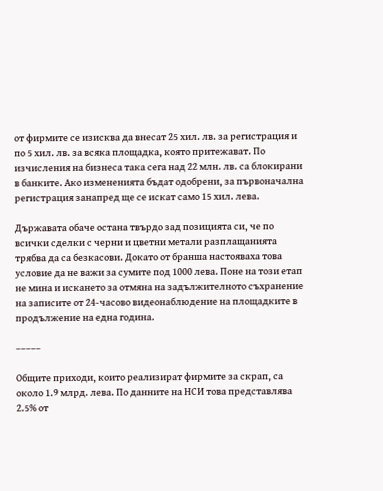от фирмите се изисква да внесат 25 хил. лв. за регистрация и по 5 хил. лв. за всяка площадка, която притежават. По изчисления на бизнеса така сега над 22 млн. лв. са блокирани в банките. Ако измененията бъдат одобрени, за първоначална регистрация занапред ще се искат само 15 хил. лева.

Държавата обаче остана твърдо зад позицията си, че по всички сделки с черни и цветни метали разплащанията трябва да са безкасови. Докато от бранша настояваха това условие да не важи за сумите под 1000 лева. Поне на този етап не мина и искането за отмяна на задължителното съхранение на записите от 24-часово видеонаблюдение на площадките в продължение на една година.

–––––

Общите приходи, които реализират фирмите за скрап, са около 1.9 млрд. лева. По данните на НСИ това представлява 2.5% от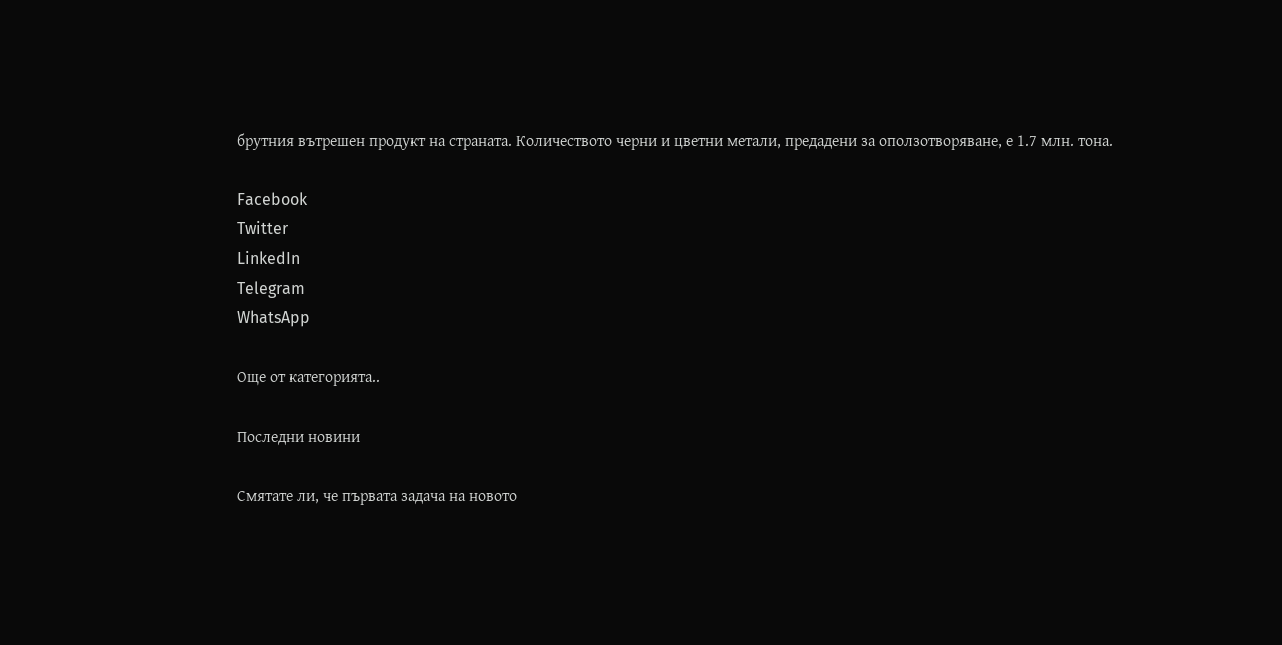брутния вътрешен продукт на страната. Количеството черни и цветни метали, предадени за оползотворяване, е 1.7 млн. тона.

Facebook
Twitter
LinkedIn
Telegram
WhatsApp

Още от категорията..

Последни новини

Смятате ли, че първата задача на новото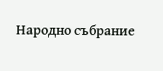Народно събрание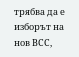трябва да е изборът на нов ВСС,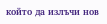който да излъчи нов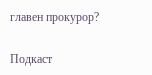главен прокурор?

Подкаст